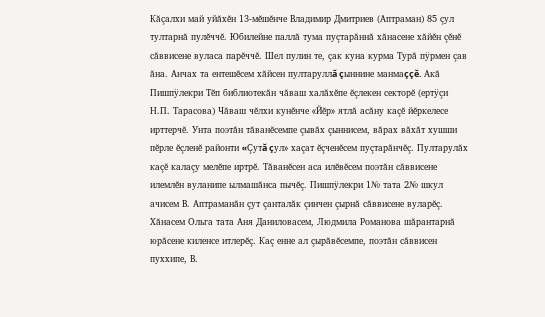Кăçалхи май уйăхĕн 13-мĕшĕнче Владимир Дмитриев (Аптраман) 85 çул тултарнă пулĕччĕ. Юбилейне паллă тума пуçтарăннă хăнасене хăйĕн çĕнĕ сăввисене вуласа парĕччĕ. Шел пулин те, çак куна курма Турă пÿрмен çав ăна. Анчах та ентешĕсем хăйсен пултаруллă çыннине манмаççĕ. Акă Пишпÿлекри Тĕп библиотекăн чăваш халăхĕпе ĕçлекен секторĕ (ертÿçи Н.П. Тарасова) Чăваш чĕлхи кунĕнче «Йĕр» ятлă асăну каçĕ йĕркелесе ирттерчĕ. Унта поэтăн тăванĕсемпе çывăх çыннисем, вăрах вăхăт хушши пĕрле ĕçленĕ районти «Çутă çул» хаçат ĕçченĕсем пуçтарăнчĕç. Пултарулăх каçĕ калаçу мелĕпе иртрĕ. Тăванĕсен аса илĕвĕсем поэтăн сăввисене илемлĕн вуланипе ылмашăнса пычĕç. Пишпÿлекри 1№ тата 2№ шкул ачисем В. Аптраманăн çут çанталăк çинчен çырнă сăввисене вуларĕç. Хăнасем Ольга тата Аня Даниловасем, Людмила Романова шăрантарнă юрăсене киленсе итлерĕç. Каç енне ал çырăвĕсемпе, поэтăн сăввисен пуххипе, В.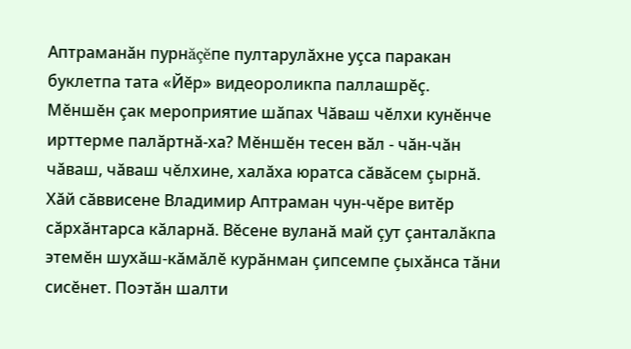Аптраманăн пурнăçĕпе пултарулăхне уçса паракан буклетпа тата «Йĕр» видеороликпа паллашрĕç.
Мĕншĕн çак мероприятие шăпах Чăваш чĕлхи кунĕнче ирттерме палăртнă-ха? Мĕншĕн тесен вăл - чăн-чăн чăваш, чăваш чĕлхине, халăха юратса сăвăсем çырнă. Хăй сăввисене Владимир Аптраман чун-чĕре витĕр сăрхăнтарса кăларнă. Вĕсене вуланă май çут çанталăкпа этемĕн шухăш-кăмăлĕ курăнман çипсемпе çыхăнса тăни сисĕнет. Поэтăн шалти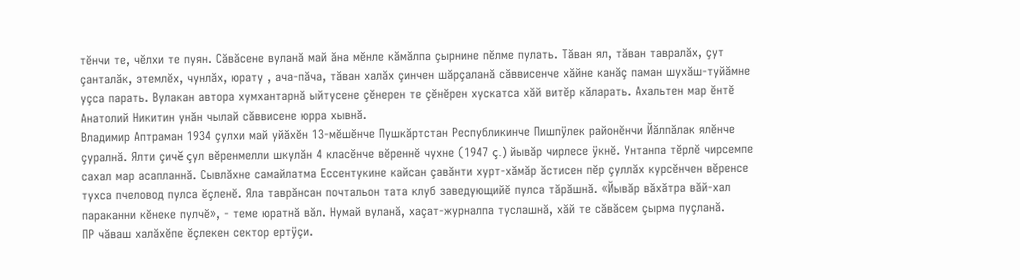тĕнчи те, чĕлхи те пуян. Сăвăсене вуланă май ăна мĕнле кăмăлпа çырнине пĕлме пулать. Тăван ял, тăван тавралăх, çут çанталăк, этемлĕх, чунлăх, юрату , ача-пăча, тăван халăх çинчен шăрçаланă сăввисенче хăйне канăç паман шухăш-туйăмне уçса парать. Вулакан автора хумхантарнă ыйтусене çĕнерен те çĕнĕрен хускатса хăй витĕр кăларать. Ахальтен мар ĕнтĕ Анатолий Никитин унăн чылай сăввисене юрра хывнă.
Владимир Аптраман 1934 çулхи май уйăхĕн 13-мĕшĕнче Пушкăртстан Республикинче Пишпÿлек районĕнчи Йăлпăлак ялĕнче çуралнă. Ялти çичĕ çул вĕренмелли шкулăн 4 класĕнче вĕреннĕ чухне (1947 ç.) йывăр чирлесе ÿкнĕ. Унтанпа тĕрлĕ чирсемпе сахал мар асапланнă. Сывлăхне самайлатма Ессентукине кайсан çавăнти хурт-хăмăр ăстисен пĕр çуллăх курсĕнчен вĕренсе тухса пчеловод пулса ĕçленĕ. Яла таврăнсан почтальон тата клуб заведующийĕ пулса тăрăшнă. «Йывăр вăхăтра вăй-хал параканни кĕнеке пулчĕ», - теме юратнă вăл. Нумай вуланă, хаçат-журналпа туслашнă, хăй те сăвăсем çырма пуçланă.
ПР чăваш халăхĕпе ĕçлекен сектор ертÿçи.